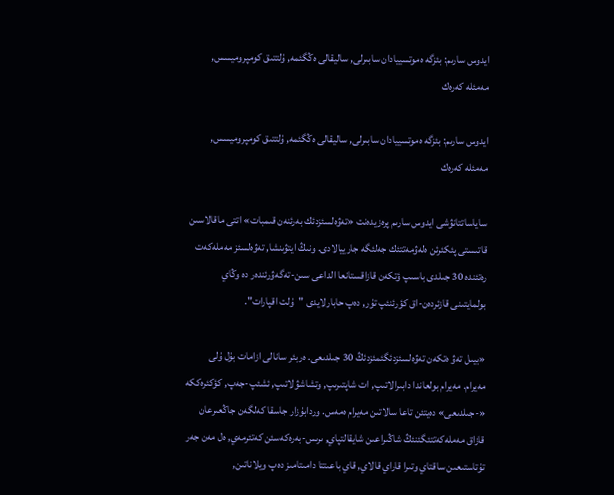ايدوس سارىم: بئزگە ەموتسييادان سابىرلى, ساليقالى ەڭگئمە, ۇلتتىق كومپروميسس, مەمئلە كەرەك

ايدوس سارىم: بئزگە ەموتسييادان سابىرلى, ساليقالى ەڭگئمە, ۇلتتىق كومپروميسس, مەمئلە كەرەك

ساياساتتانۋشى ايدوس سارىم پرەزيدەنت «تەۋەلسئزدئك بەرئنەن قىمبات» اتتى ماقالاسىن قاتىستى پئكئرئن ەلەۋمەتتئك جەلئگە جارييالادى. ونىڭ ايتۋىنشا, تەۋەلسئز مەملەكەت رەتئندە 30 جىلدى باسىپ ؤتكەن قازاقستانعا الداعى سىن-تەگەۋرئندەر دە وڭاي بولمايتىنى قازئردەن-اق كؤرئنئپ تۇر, دەپ حابارلايدى "ۇلت اقپارات".

«بيىل تەۋ ەتكەن تەۋەلسئزدئگئمئزدئڭ 30 جىلدىعى. ەربئر سانالى ازامات بۇل ۇلى مەيرام. مەيرام بولعاندا دابىرالاتىپ, ات شاپتىرىپ, وتشاشۋلاتىپ, ئشئپ-جەپ, كؤكئرەككە «-جىلدىعى» دەيتئن تاعا سالاتىن مەيرام ەمەس. وردابۇزار جاسقا كەلگەن جاڭعىرعان قازاق مەملەكەتتئگئنئڭ شاڭىراعىن شايقالتپاي, ىرىس-بەرەكەسئن كەتئرمەي, ەل مەن جەر تۇتاستىعىن ساقتاي وتىرا قاراي قالاي, قاي باعىتتا دامىتامىز دەپ ويلاناتىن,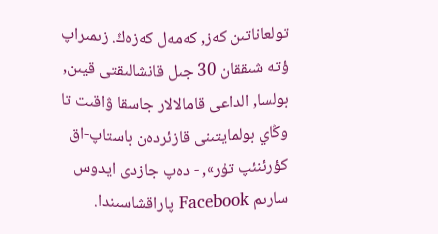تولعاناتىن كەز, كەمەل كەزەڭ. زىمىراپ ؤتە شىققان 30 جىل قانشالىقتى قيىن, بولسا, الداعى قامالالار جاسقا ۋاقىت تا وڭاي بولمايتىنى قازئردەن باستاپ-اق كؤرئنئپ تۇر», - دەپ جازدى ايدوس سارىم Facebook پاراقشاسىندا.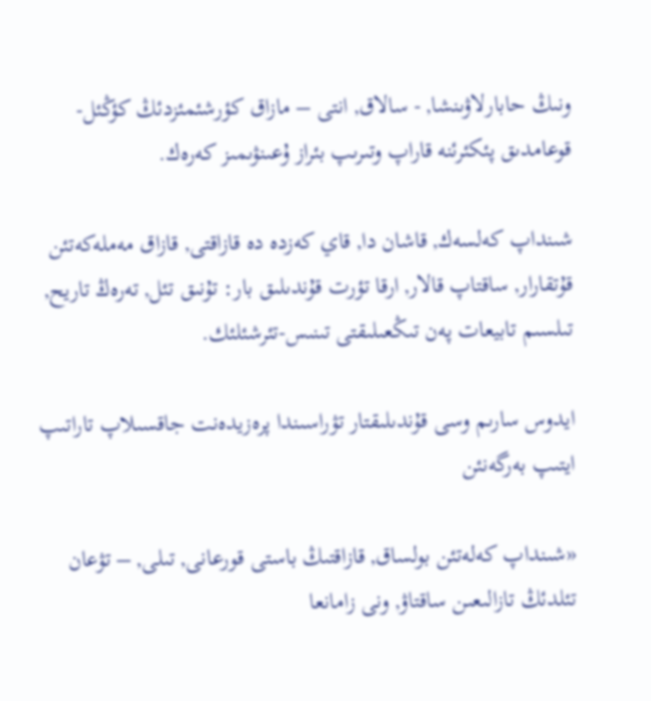ونىڭ حابارلاۋىنشا, - سالاق, انتى – مازاق كؤرشئمئزدئڭ كؤڭئل- قوعامدىق پئكئرئنە قاراپ وتىرىپ بئراز ۇعىنۋىمىز كەرەك.

شىنداپ كەلسەك, قاشان دا, قاي كەزدە دە قازاقتى, قازاق مەملەكەتئن قۇتقارار, ساقتاپ قالار, ارقا تؤرت قۇندىلىق بار: تۇنىق تئل, تەرەڭ تاريح, تىلسىم تابيعات پەن تىڭعىلىقتى تىنىس-تئرشئلئك.

ايدوس سارىم وسى قۇندىلىقتار تۋراسىندا پرەزيدەنت جاقسىلاپ تاراتىپ ايتىپ بەرگەنئن

«شىنداپ كەلەتئن بولساق, قازاقتىڭ باستى قورعانى, تىلى, – تۋعان تئلدئڭ تازالىعىن ساقتاۋ, ونى زامانعا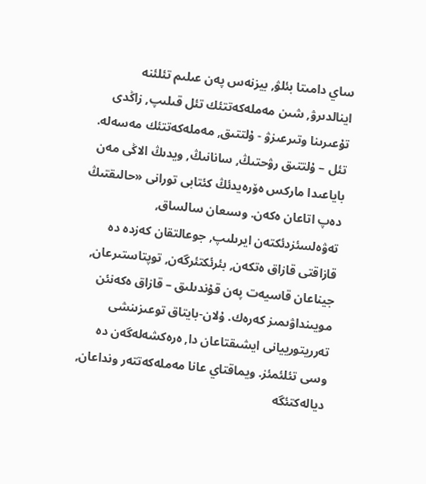ساي دامىتا بئلۋ, بيزنەس پەن عىلىم تئلئنە اينالدىرۋ, شىن مەملەكەتتئك تئل قىلىپ, زاڭدى تۇعىرىنا وتىرعىزۋ - ۇلتتىق, مەملەكەتتئك مەسەلە. تئل – ۇلتتىق رۋحتىڭ, سانانىڭ, ويدىڭ الاڭى مەن باياعىدا ماركس ەۆرەيدئڭ كئتابى تورانى «حالىقتىڭ دەپ اتاعان ەكەن. وسىعان سالساق, تەۋەلسئزدئكتەن ايرىلىپ, جوعالتقان كەزدە دە قازاقتى قازاق ەتكەن, بئرئكتئرگەن, توپتاستىرعان, جيناعان قاسيەت پەن قۇندىلىق – قازاق ەكەنئن مويىنداۋىمىز كەرەك. ۇلان-بايتاق توعىزىنشى تەرريتورييانى ايشىقتاعان دا, ەرەكشەلەگەن دە وسى تئلئمئز. ويماقتاي عانا مەملەكەتتەر ونداعان, ديالەكتئگە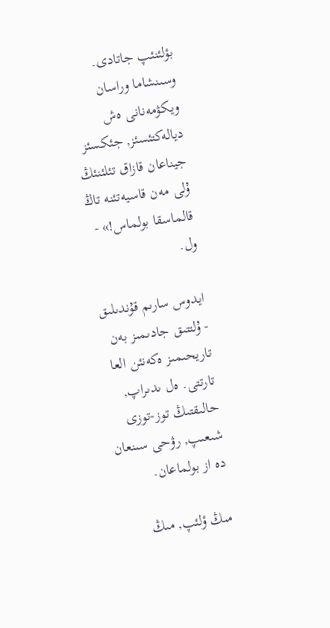بؤلئنئپ جاتادى. وسىنشاما وراسان ويكۋمەنانى ەش ديالەكتئسئز, جئكسئز جيناعان قازاق تئلئنئڭ ۇلى مەن قاسيەتئنە تاڭ قالماسقا بولماس!» - ول.

ايدوس سارىم قۇندىلىق - ۇلتتىق جادىمىز بەن تاريحىمىز ەكەنئن العا تارتتى. ەل ىدىراپ, حالىقتىڭ توز-توزى شىعىپ, رۋحى سىنعان دە از بولماعان.

مىڭ ؤلئپ, مىڭ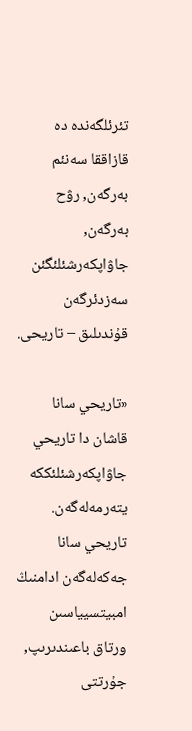تئرئلگەندە دە قازاققا سەنئم بەرگەن, رۋح بەرگەن, جاۋاپكەرشئلئگئن سەزدئرگەن قۇندىلىق – تاريحى.

«تاريحي سانا قاشان دا تاريحي جاۋاپكەرشئلئككە يتەرمەلەگەن. تاريحي سانا جەكەلەگەن ادامنىڭ امبيتسيياسىن ورتاق باعىندىرىپ, جۇرتتى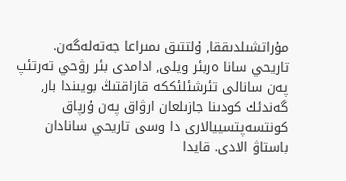مۇراتشىلدىققا, ۇلتتىق ىمىراعا جەتەلەگەن. تاريحي سانا ەربئر ويلى, ادامدى بئر رۋحي تەرتئپ پەن سانالى تئرشئلئككە قازاقتىڭ بويىندا بار, گەندئك كودىنا جازىلعان ارۋاق پەن ۇرپاق كونتسەپتسييالارى دا وسى تاريحي سانادان باستاۋ الادى. قايدا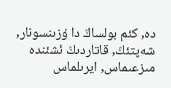دە, كئم بولساڭ دا ۇزىنسونار, شەپتئڭ, قاتاردىڭ ئشئندە مىزعىماس, ايرىلماس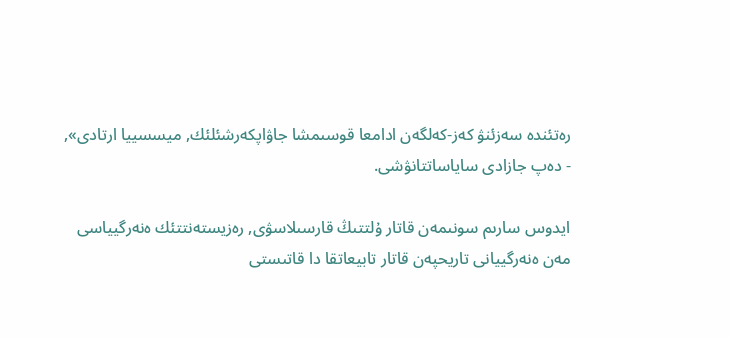رەتئندە سەزئنۋ كەز-كەلگەن ادامعا قوسىمشا جاۋاپكەرشئلئك, ميسسييا ارتادى», - دەپ جازادى ساياساتتانۋشى.

ايدوس سارىم سونىمەن قاتار ۇلتتىڭ قارسىلاسۋى, رەزيستەنتتئك ەنەرگيياسى مەن ەنەرگييانى تاريحپەن قاتار تابيعاتقا دا قاتىستى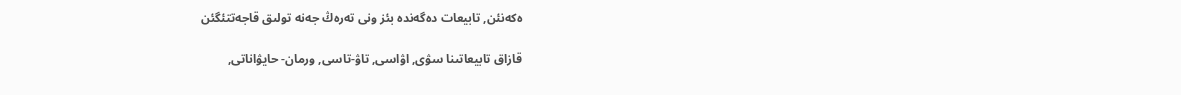ەكەنئن, تابيعات دەگەندە بئز ونى تەرەڭ جەنە تولىق قاجەتتئگئن

قازاق تابيعاتىنا سۋى, اۋاسى, تاۋ-تاسى, ورمان- حايۋاناتى,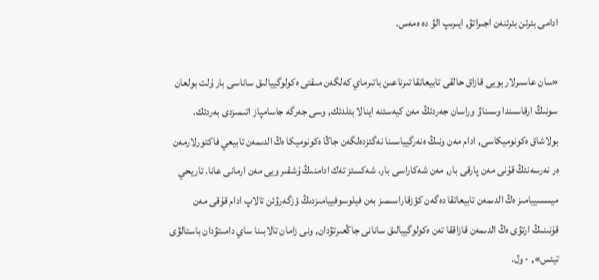ادامى بئرئن بئرئنەن اجىراتۋ, ايىرىپ الۋ دە ەمەس.

«سان عاسىرلار بويى قازاق حالقى تابيعاتقا تىرناعىن باتىرماي كەلگەن مىقتى ەكولوگييالىق ساناسى بار ۇلت بولعان سونىڭ ارقاسىندا وسىناۋ وراسان جەردئڭ مەن كيەسئنە اينالا بئلدئك, وسى جەرگە جاسامپاز اتىمىزدى بەردئك. بولاشاق ەكونوميكاسى, ادام مەن ونىڭ ەنەرگيياسىنا نەگئزدەلگەن جاڭا ەكونوميكا ەڭ الدىمەن تابيعي فاكتورلارمەن ەر نەرسەنئڭ قۇنى مەن پارقى بار, مەن شەكاراسى بار. شەكسئز تەك ادامنىڭ ۇشقىر ويى مەن ارمانى عانا. تاريحي ميسسييامىز ەڭ الدىمەن تابيعاتقا دەگەن كؤزقاراسىمىز بەن فيلوسوفييامىزدىڭ ؤزگەرۋئن تالاپ ادام قۇقى مەن قۇنىنىڭ ارتۋى ەڭ الدىمەن قازاققا تەن ەكولوگييالىق سانانى جاڭعىرتۋدان, ونى زامان تالابىنا ساي دامىتۋدان باستالۋى تيئس», - ول.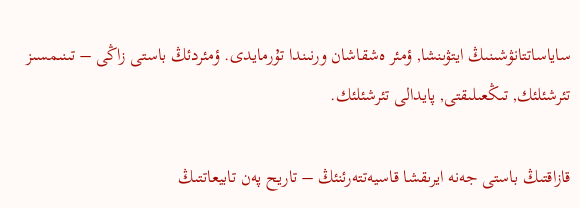ساياساتتانۋشىنىڭ ايتۋىنشا, ؤمئر ەشقاشان ورنىندا تۇرمايدى. ؤمئردئڭ باستى زاڭى – تىنىمسىز تئرشئلئك, تىڭعىلىقتى, پايدالى تئرشئلئك.

قازاقتىڭ باستى جەنە ايرىقشا قاسيەتتەرئنئڭ – تاريح پەن تابيعاتتىڭ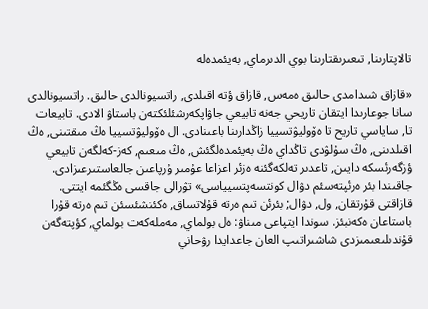تالاپتارىنا, تىعىرىقتارىنا بوي الدىرماي, بەيئمدەلە

«قازاق شىدامدى حالىق ەمەس, قازاق ؤتە اقىلدى, راتسيونالدى حالىق. راتسيونالدى سانا جوعارىدا ايتقان تاريحي جەنە تابيعي جاۋاپكەرشئلئكتەن باستاۋ الادى. تابيعات تا, ساياسي تاريح تا ەۆوليۋتسييا زاڭدارىنا باعىنادى. ال ەۆوليۋتسييا ەڭ مىقتىنى, ەڭ اقىلدىنى, ەڭ سۇلۋدى تاڭداي ەڭ بەيئمدەلگئش, ەڭ مىعىم, كەز-كەلگەن تابيعي ؤزگەرئسكە دايىن, تاعدىر تەلكەگئنە ەزئر اعزاعا عۇمىر ۇرپاعىن جالعاستىرعىزادى. جاقىندا بئر ەرئپتەسئم دۋال كونتسەپتسيياسى» تۋرالى جاقسى ەڭگئمە ايتتى. قازاقتى قۇرتقان, ول, دۋال; بئرئن تىم ەرتە قۇلاتساق, ەكئنشئسئن تىم ەرتە قۇرا باستاعان ەكەنبئز. سوندا ايتپاعى مىناۋ: ەل بولماي, مەملەكەت بولماي, كؤپتەگەن قۇندىلىعىمىزدى شاشىراتىپ العان جاعدايدا رۋحاني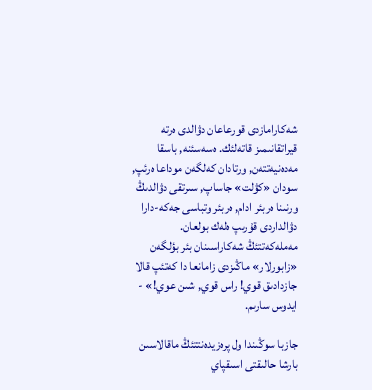شەكارامازدى قورعاعان دۋالدى ەرتە قيراتقانىمىز قاتەلئك. ەسەسئنە, باسقا مەدەنيەتتەن, ورتادان كەلگەن موداعا ەرئپ, سودان «كۋلت» جاساپ, سىرتقى دۋالدىڭ ورنىنا ەربئر ادام, ەربئر وتباسى جەكە-دارا دۋالداردى قۇرىپ ەلەك بولعان. مەملەكەتتئڭ شەكاراسىنان بئر بؤلگەن «زابورلار» ماڭىزدى زامانعا دا كەتئپ قالا جازدادىق قوي! راس قوي, شىن عوي!» - ايدوس سارىم.

جازبا سوڭىندا ول پرەزيدەنتتئڭ ماقالاسىن بارشا حالىقتى اسىقپاي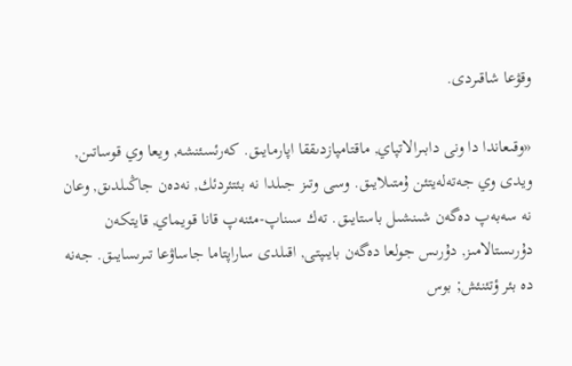وقۋعا شاقىردى.

«وقىعاندا دا ونى دابىرالاتپاي, ماقتامپازدىققا اپارمايىق. كەرئسئنشە, ويعا وي قوساتىن, ويدى وي جەتەلەيتئن ۇمتىلايىق. وسى وتىز جىلدا نە بئتئردئك, نەدەن جاڭىلدىق, وعان نە سەبەپ دەگەن شىنشىل باستايىق. تەك سىناپ-مئنەپ قانا قويماي, قايتكەن دۇرىستالامىز, دۇرىس جولعا دەگەن بايىپتى, اقىلدى ساراپتاما جاساۋعا تىرىسايىق. جەنە دە بئر ؤتئنئش; بوس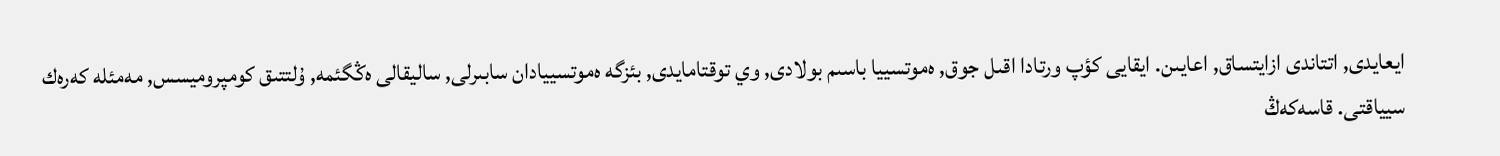ايعايدى, اتتاندى ازايتساق, اعايىن. ايقايى كؤپ ورتادا اقىل جوق, ەموتسييا باسىم بولادى, وي توقتامايدى, بئزگە ەموتسييادان سابىرلى, ساليقالى ەڭگئمە, ۇلتتىق كومپروميسس, مەمئلە كەرەك سيياقتى. قاسەكەڭ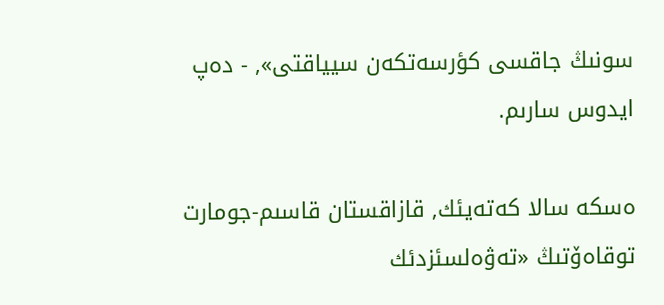سونىڭ جاقسى كؤرسەتكەن سيياقتى», - دەپ ايدوس سارىم.

ەسكە سالا كەتەيئك, قازاقستان قاسىم-جومارت توقاەۆتىڭ «تەۋەلسئزدئك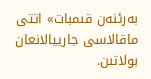بەرئنەن قىمبات» اتتى ماقالاسى جارييالانعان بولاتىن.